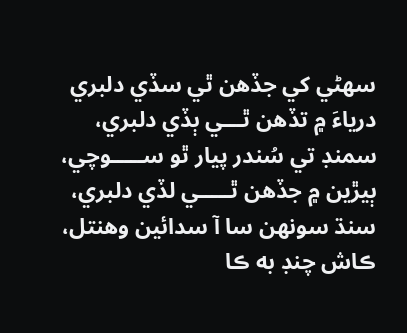سهڻي کي جڏهن ٿي سڏي دلبري
درياءَ ۾ تڏهن ٿـــي ٻڏي دلبري،
سمنڊ تي سُندر پيار ٿو ســـــوچي،
ٻيڙين ۾ جڏهن ٿـــــي لڏي دلبري،
سنڌ سونهن سا آ سدائين وهنتل،
ڪاش چنڊ به ڪا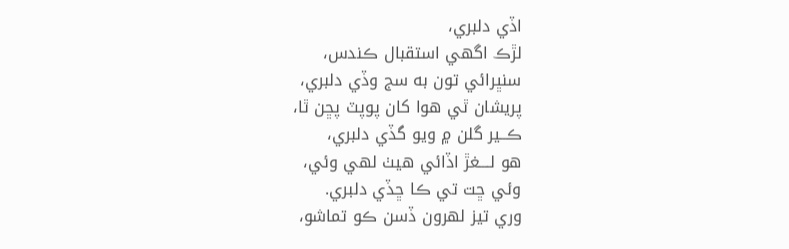اڏي دلبري،
لڙڪ اگهي استقبال ڪندس،
سنڀرائي تون به سج وڏي دلبري،
پريشان ٿي هوا کان پوپٽ پڇن ٿا،
ڪــير گلن ۾ ويو گڏي دلبري،
هو لــــغڙ اڏائي هيٺ لهي وئي،
وئي ڇت تي ڪا ڇڏي دلبري.
وري تيز لهرون ڏسن ڪو تماشو،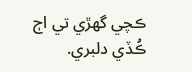ڪچي گهڙي تي اڄ ڪُڏي دلبري.